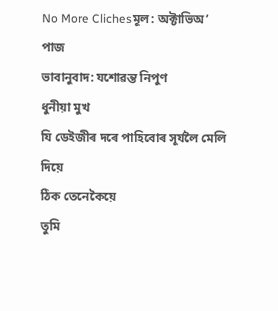No More Clichesমূল: অক্টাভিঅ’ পাজ
ভাবানুবাদ: যশোৱন্ত নিপুণ
ধুনীয়া মুখ
যি ডেইজীৰ দৰে পাহিবোৰ সূৰ্যলৈ মেলি দিয়ে
ঠিক তেনেকৈয়ে
তুমি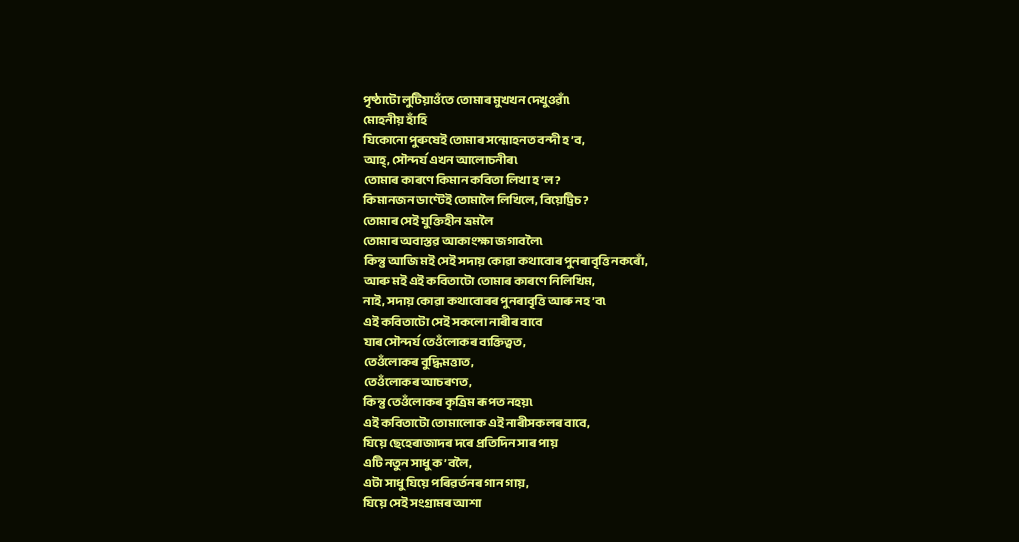পৃষ্ঠাটো লুটিয়াওঁতে তোমাৰ মুখখন দেখুওৱাঁ৷
মোহনীয় হাঁহি
যিকোনো পুৰুষেই তোমাৰ সন্মোহনত বন্দী হ’ব,
আহ্, সৌন্দৰ্য এখন আলোচনীৰ৷
তোমাৰ কাৰণে কিমান কবিতা লিখা হ’ল?
কিমানজন ডাণ্টেই তোমালৈ লিখিলে, বিয়েট্ৰিচ?
তোমাৰ সেই যুক্তিহীন ভ্ৰমলৈ
তোমাৰ অবাস্তৱ আকাংক্ষা জগাবলৈ৷
কিন্তু আজি মই সেই সদায় কোৱা কথাবোৰ পুনৰাবৃত্তি নকৰোঁ,
আৰু মই এই কবিতাটো তোমাৰ কাৰণে নিলিখিম,
নাই, সদায় কোৱা কথাবোৰৰ পুনৰাবৃত্তি আৰু নহ’ব৷
এই কবিতাটো সেই সকলো নাৰীৰ বাবে
যাৰ সৌন্দৰ্য তেওঁলোকৰ ব্যক্তিত্বত,
তেওঁলোকৰ বুদ্ধিমত্তাত,
তেওঁলোকৰ আচৰণত,
কিন্তু তেওঁলোকৰ কৃত্ৰিম ৰূপত নহয়৷
এই কবিতাটো তোমালোক এই নাৰীসকলৰ বাবে,
যিয়ে ছেহেৰাজাদৰ দৰে প্ৰতিদিন সাৰ পায়
এটি নতুন সাধু ক’বলৈ,
এটা সাধু যিয়ে পৰিৱৰ্তনৰ গান গায়,
যিয়ে সেই সংগ্ৰামৰ আশা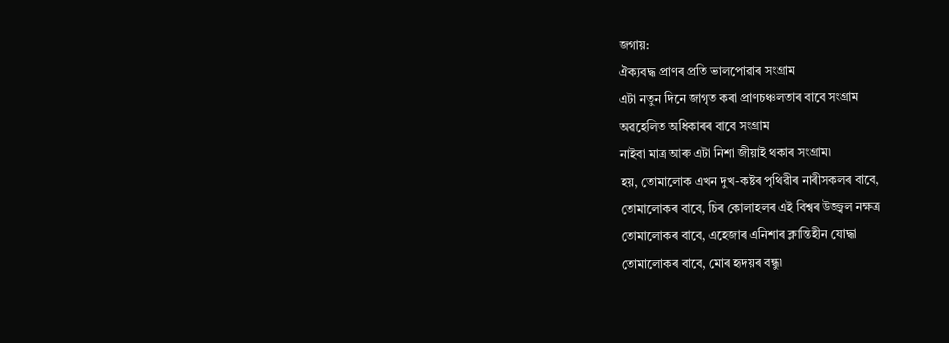জগায়:
ঐক্যবদ্ধ প্ৰাণৰ প্ৰতি ভালপোৱাৰ সংগ্ৰাম
এটা নতুন দিনে জাগৃত কৰা প্ৰাণচঞ্চলতাৰ বাবে সংগ্ৰাম
অৱহেলিত অধিকাৰৰ বাবে সংগ্ৰাম
নাইবা মাত্ৰ আৰু এটা নিশা জীয়াই থকাৰ সংগ্ৰাম৷
হয়, তোমালোক এখন দুখ-কষ্টৰ পৃথিৱীৰ নাৰীসকলৰ বাবে,
তোমালোকৰ বাবে, চিৰ কোলাহলৰ এই বিশ্বৰ উজ্জ্বল নক্ষত্ৰ
তোমালোকৰ বাবে, এহেজাৰ এনিশাৰ ক্লান্তিহীন যোদ্ধা
তোমালোকৰ বাবে, মোৰ হৃদয়ৰ বন্ধু৷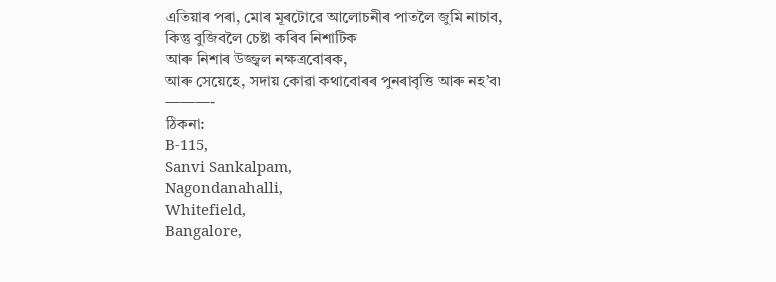এতিয়াৰ পৰা, মোৰ মূৰটোৱে আলোচনীৰ পাতলৈ জুমি নাচাব,
কিন্তু বুজিবলৈ চেষ্টা কৰিব নিশাটিক
আৰু নিশাৰ উজ্জ্বল নক্ষত্ৰবোৰক,
আৰু সেয়েহে, সদায় কোৱা কথাবোৰৰ পুনৰাবৃত্তি আৰু নহ’ব৷
———-
ঠিকনা:
B-115,
Sanvi Sankalpam,
Nagondanahalli,
Whitefield,
Bangalore,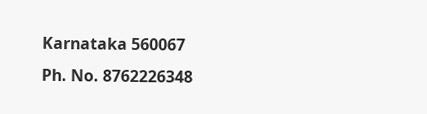Karnataka 560067
Ph. No. 8762226348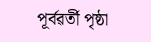পূৰ্বৱৰ্তী পৃষ্ঠা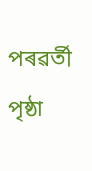পৰৱৰ্তী পৃষ্ঠা